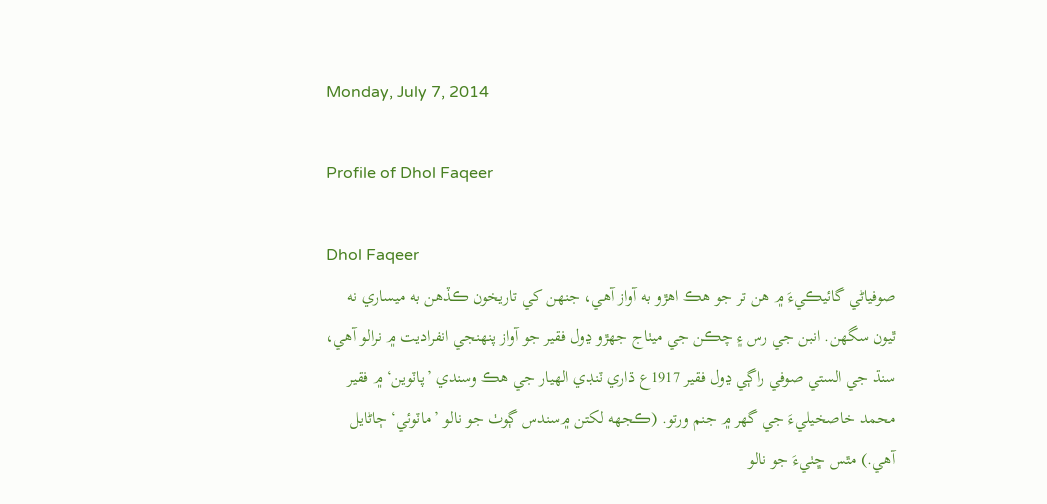Monday, July 7, 2014

Profile of Dhol Faqeer

Dhol Faqeer
صوفياڻي گائيڪيءَ ۾ هن تر جو هڪ اهڙو به آواز آهي، جنهن کي تاريخون ڪڏهن به ميساري نه ٿيون سگهن. انبن جي رس ۽ چڪن جي ميٺاج جهڙو ڍول فقير جو آواز پنهنجي انفراديت ۾ نرالو آهي، سنڌ جي الستي صوفي راڳي ڍول فقير 1917ع ڌاري ٽنڊي الهيار جي هڪ وسندي ’پاٽوين‘ ۾ فقير محمد خاصخيليءَ جي گھر ۾ جنم ورتو. (ڪجھه لکتن ۾سندس ڳوٺ جو نالو ’ماٽوئي‘ ڄاڻايل آهي.) مٿس ڇٺيءَ جو نالو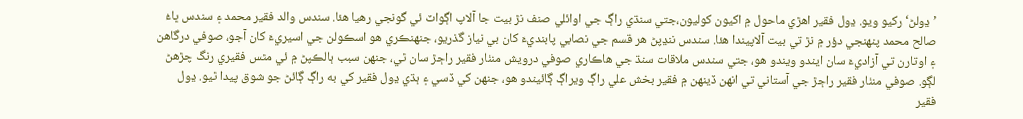’ڍولڻ‘ رکيو ويو. ڍول فقير اهڙي ماحول ۾ اکيون کوليون،جتي سنڌي راڳ جي اوائلي صنف نڙ بيت جا آلاپ اڳواٽ ئي گونجي رهيا هئا. سندس والد فقير محمد ۽ سندس ڀاءُ صالح محمد پنهنجي دؤر ۾ نڙ تي بيت آلاپيندا هئا. سندس ننڍپڻ هر قسم جي نصابي پابنديءَ کان بي نياز گذريو، جنهنڪري هو اسڪولن جي اسيريءَ کان آجو، صوفي درگاهن ۽ اوتارن تي آزاديءَ سان ايندو ويندو هو، جتي سندس ملاقات سنڌ جي هاڪاري صوفي درويش منٺار فقير راڄڙ سان ٿي، جنهن سبب ٻالڪپڻ ۾ ئي مٿس فقيري رنگ چڙهڻ لڳو. صوفي منٺار فقير راڄڙ جي آستاني تي انهن ڏينهن ۾ فقير بخش علي راڳ ويراڳ ڳائيندو هو، جنهن کي ڏسي ۽ ٻڌي ڍول فقير کي به راڳ ڳائڻ جو شوق پيدا ٿيو. ڍول فقير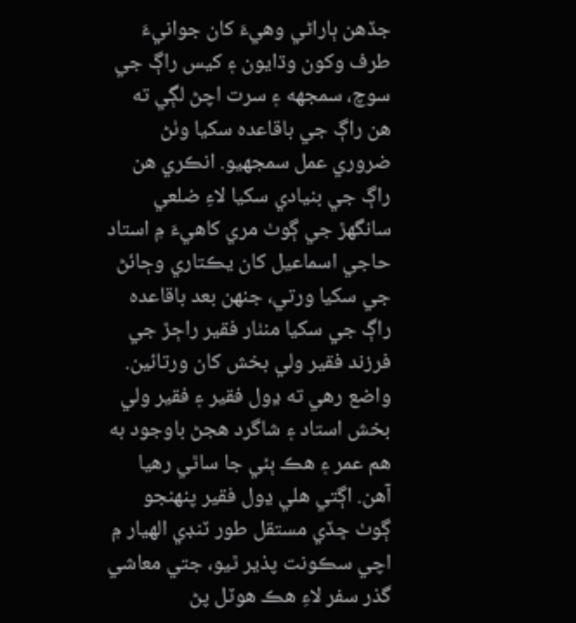جڏهن ٻاراڻي وهيءَ کان جوانيءَ طرف وکون وڌايون ۽ کيس راڳ جي سوچ، سمجھه ۽ سرت اچڻ لڳي ته هن راڳ جي باقاعده سکيا وٺڻ ضروري عمل سمجھيو. انڪري هن راڳ جي بنيادي سکيا لاءِ ضلعي سانگھڙ جي ڳوٺ مري کاهيءَ ۾ استاد حاجي اسماعيل کان يڪتاري وڄائڻ جي سکيا ورتي، جنهن بعد باقاعده راڳ جي سکيا منٺار فقير راڄڙ جي فرزند فقير ولي بخش کان ورتائين. واضع رهي ته ڍول فقير ۽ فقير ولي بخش استاد ۽ شاگرد هجڻ باوجود به هم عمر ۽ هڪ ٻئي جا ساٿي رهيا آهن. اڳتي هلي ڍول فقير پنهنجو ڳوٺ ڇڏي مستقل طور ٽنڊي الهيار ۾ اچي سڪونت پذير ٿيو، جتي معاشي گذر سفر لاءِ هڪ هوٽل پڻ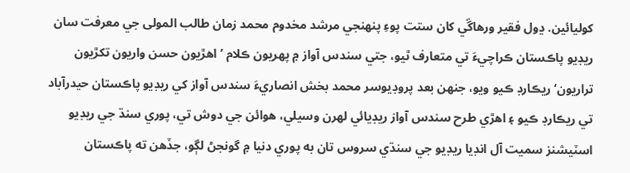کوليائين. ڍول فقير ورهاڱي کان ستت پوءِ پنهنجي مرشد مخدوم محمد زمان طالب المولى جي معرفت سان ريڊيو پاڪستان ڪراچيءَ تي متعارف ٿيو، جتي سندس آواز ۾ پهريون ڪلام ’اهڙيون حسن واريون تکڙيون تراريون‘ ريڪارڊ ڪيو ويو، جنهن بعد پروڊيوسر محمد بخش انصاريءَ سندس آواز کي ريڊيو پاڪستان حيدرآباد تي ريڪارڊ ڪيو ۽ اهڙي طرح سندس آواز ريڊيائي لهرن وسيلي، هوائن جي دوش تي، پوري سنڌ جي ريڊيو اسٽيشنز سميت آل انڊيا ريڊيو جي سنڌي سروس تان به پوري دنيا ۾ گونجڻ لڳو، جڏهن ته پاڪستان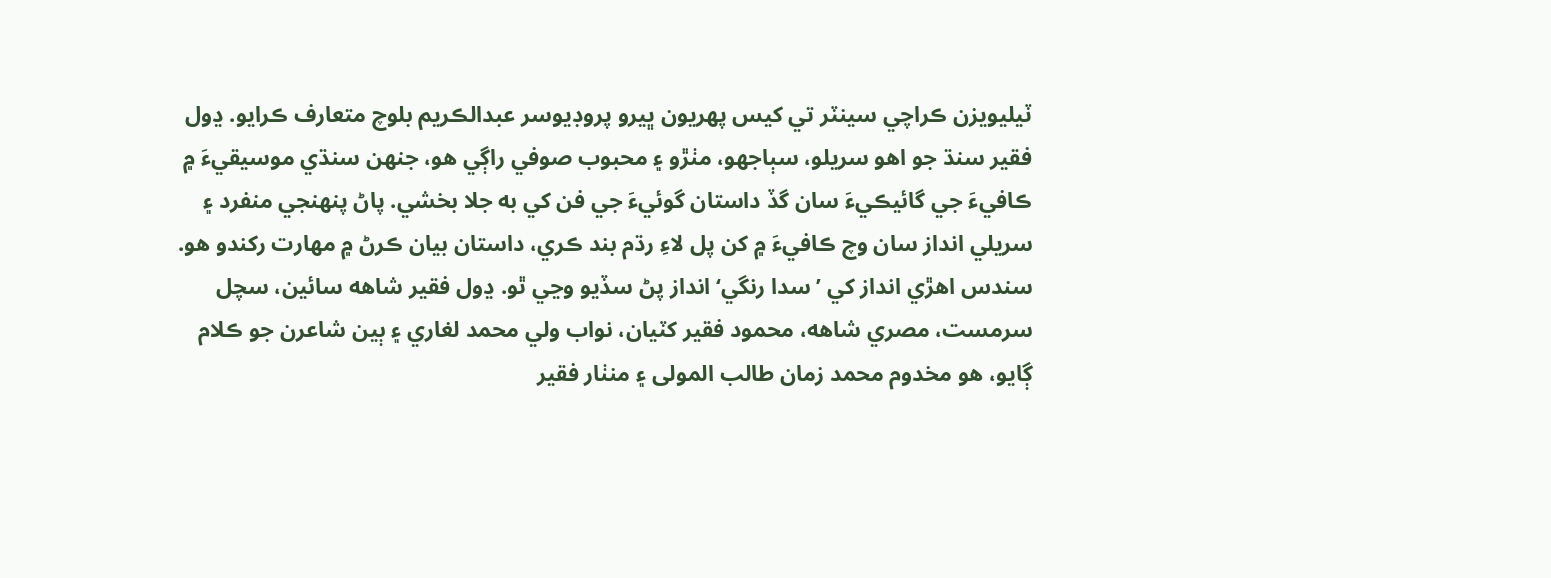ٽيليويزن ڪراچي سينٽر تي کيس پهريون ڀيرو پروڊيوسر عبدالڪريم بلوچ متعارف ڪرايو. ڍول فقير سنڌ جو اهو سريلو، سٻاجھو، مٺڙو ۽ محبوب صوفي راڳي هو، جنهن سنڌي موسيقيءَ ۾ ڪافيءَ جي گائيڪيءَ سان گڏ داستان گوئيءَ جي فن کي به جلا بخشي. پاڻ پنهنجي منفرد ۽ سريلي انداز سان وچ ڪافيءَ ۾ کن پل لاءِ رڌم بند ڪري، داستان بيان ڪرڻ ۾ مهارت رکندو هو. سندس اهڙي انداز کي ’سدا رنگي‘ انداز پڻ سڏيو وڃي ٿو. ڍول فقير شاهه سائين، سچل سرمست، مصري شاهه، محمود فقير کٽيان، نواب ولي محمد لغاري ۽ ٻين شاعرن جو ڪلام ڳايو، هو مخدوم محمد زمان طالب المولى ۽ منٺار فقير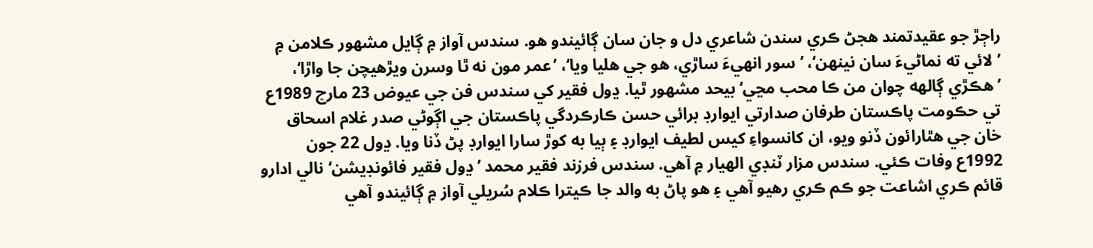راڄڙ جو عقيدتمند هجڻ ڪري سندن شاعري دل و جان سان ڳائيندو هو. سندس آواز ۾ ڳايل مشهور ڪلامن ۾ ’لائي ته نماڻيءَ سان نينهن‘، ’سور انهيءَ ساڙي، هو جي هليا ويا‘، ’عمر مون نه ٿا وسرن ويڙهيچن جا واڙا‘، ’هڪڙي ڳالهه چوان من ڪا محب مڃي‘ بيحد مشهور ٿيا. ڍول فقير کي سندس فن جي عيوض 23 مارچ 1989ع تي حڪومت پاڪستان طرفان صدارتي ايوارڊ برائي حسن ڪارڪردگي پاڪستان جي اڳوڻي صدر غلام اسحاق خان جي هٿارائون ڏنو ويو، ان کانسواءِ کيس لطيف ايوارڊ ۽ ٻيا به کوڙ سارا ايوارڊ پڻ ڏنا ويا. ڍول 22 جون 1992ع وفات ڪئي. سندس مزار ٽنڊي الهيار ۾ آهي. سندس فرزند فقير محمد ’ڍول فقير فائونڊيشن‘ نالي ادارو قائم ڪري اشاعت جو ڪم ڪري رهيو آهي ۽ هو پاڻ به والد جا ڪيترا ڪلام سُريلي آواز ۾ ڳائيندو آهي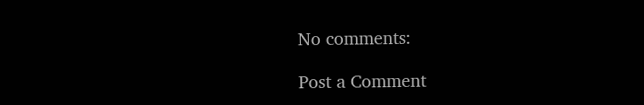No comments:

Post a Comment